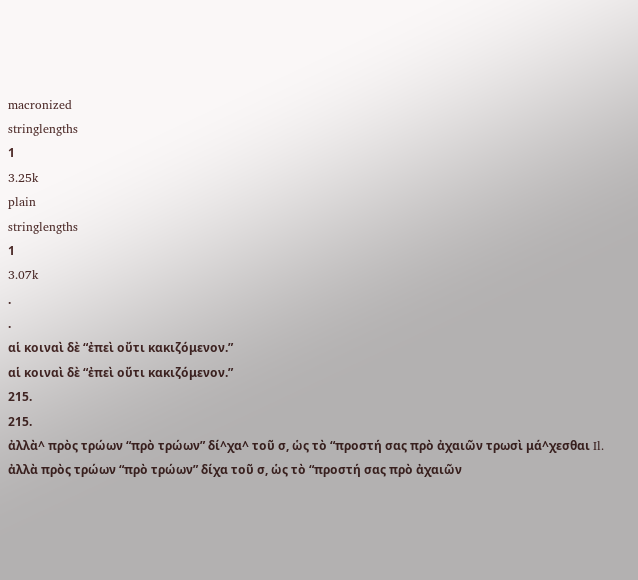macronized
stringlengths
1
3.25k
plain
stringlengths
1
3.07k
.
.
αἱ κοιναὶ δὲ “ἐπεὶ οὔτι κακιζόμενον.”
αἱ κοιναὶ δὲ “ἐπεὶ οὔτι κακιζόμενον.”
215.
215.
ἀλλὰ^ πρὸς τρώων “πρὸ τρώων” δί^χα^ τοῦ σ, ὡς τὸ “προστή σας πρὸ ἀχαιῶν τρωσὶ μά^χεσθαι Il.
ἀλλὰ πρὸς τρώων “πρὸ τρώων” δίχα τοῦ σ, ὡς τὸ “προστή σας πρὸ ἀχαιῶν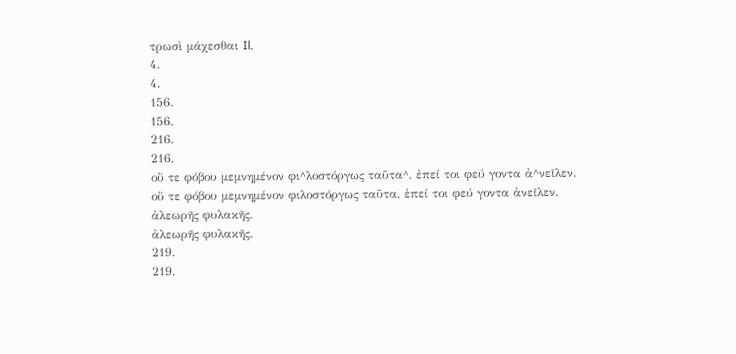τρωσὶ μάχεσθαι Il.
4.
4.
156.
156.
216.
216.
οὔ τε φόβου μεμνημένον φι^λοστόργως ταῦτα^, ἐπεί τοι φεύ γοντα ἀ^νεῖλεν.
οὔ τε φόβου μεμνημένον φιλοστόργως ταῦτα, ἐπεί τοι φεύ γοντα ἀνεῖλεν.
ἀλεωρῆς φυλακῆς.
ἀλεωρῆς φυλακῆς.
219.
219.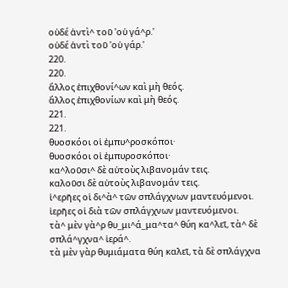οὐδέ ἀντὶ^ τοῦ 'οὐ γά^ρ.'
οὐδέ ἀντὶ τοῦ 'οὐ γάρ.'
220.
220.
ἄλλος ἐπιχθονί^ων καὶ μὴ θεός.
ἄλλος ἐπιχθονίων καὶ μὴ θεός.
221.
221.
θυοσκόοι οἱ ἐμπυ^ροσκόποι·
θυοσκόοι οἱ ἐμπυροσκόποι·
κα^λοῦσι^ δὲ αὐτοὺς λιβανομάν τεις.
καλοῦσι δὲ αὐτοὺς λιβανομάν τεις.
ἱ^ερῆες οἱ δι^ὰ^ τῶν σπλάγχνων μαντευόμενοι.
ἱερῆες οἱ διὰ τῶν σπλάγχνων μαντευόμενοι.
τὰ^ μὲν γὰ^ρ θυ_μι^ά_μα^τα^ θύη κα^λεῖ, τὰ^ δὲ σπλά^γχνα^ ἱερά^.
τὰ μὲν γὰρ θυμιάματα θύη καλεῖ, τὰ δὲ σπλάγχνα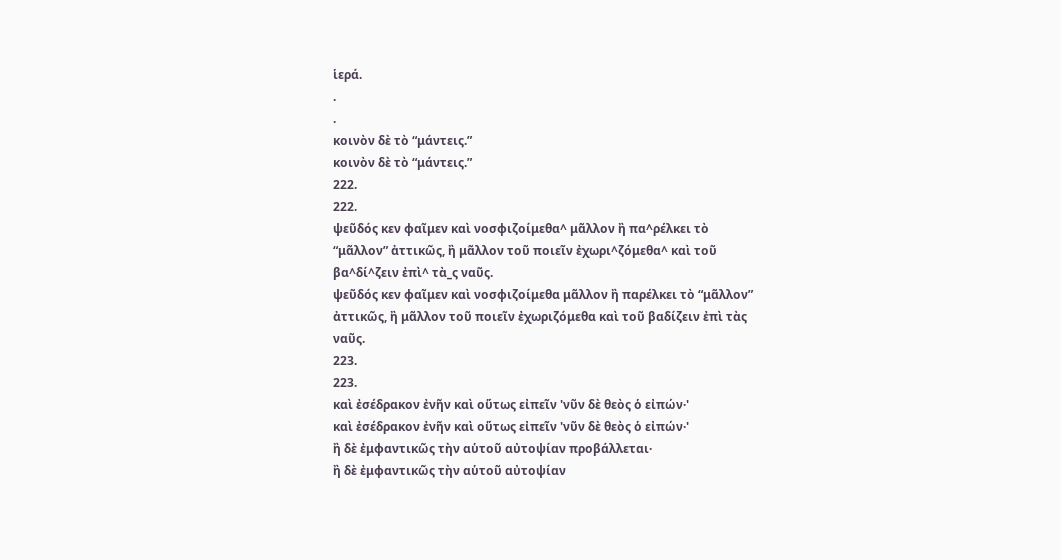ἱερά.
.
.
κοινὸν δὲ τὸ “μάντεις.”
κοινὸν δὲ τὸ “μάντεις.”
222.
222.
ψεῦδός κεν φαῖμεν καὶ νοσφιζοίμεθα^ μᾶλλον ἢ πα^ρέλκει τὸ “μᾶλλον” ἀττικῶς, ἢ μᾶλλον τοῦ ποιεῖν ἐχωρι^ζόμεθα^ καὶ τοῦ βα^δί^ζειν ἐπὶ^ τὰ_ς ναῦς.
ψεῦδός κεν φαῖμεν καὶ νοσφιζοίμεθα μᾶλλον ἢ παρέλκει τὸ “μᾶλλον” ἀττικῶς, ἢ μᾶλλον τοῦ ποιεῖν ἐχωριζόμεθα καὶ τοῦ βαδίζειν ἐπὶ τὰς ναῦς.
223.
223.
καὶ ἐσέδρακον ἐνῆν καὶ οὕτως εἰπεῖν 'νῦν δὲ θεὸς ὁ εἰπών·'
καὶ ἐσέδρακον ἐνῆν καὶ οὕτως εἰπεῖν 'νῦν δὲ θεὸς ὁ εἰπών·'
ἢ δὲ ἐμφαντικῶς τὴν αὑτοῦ αὐτοψίαν προβάλλεται·
ἢ δὲ ἐμφαντικῶς τὴν αὑτοῦ αὐτοψίαν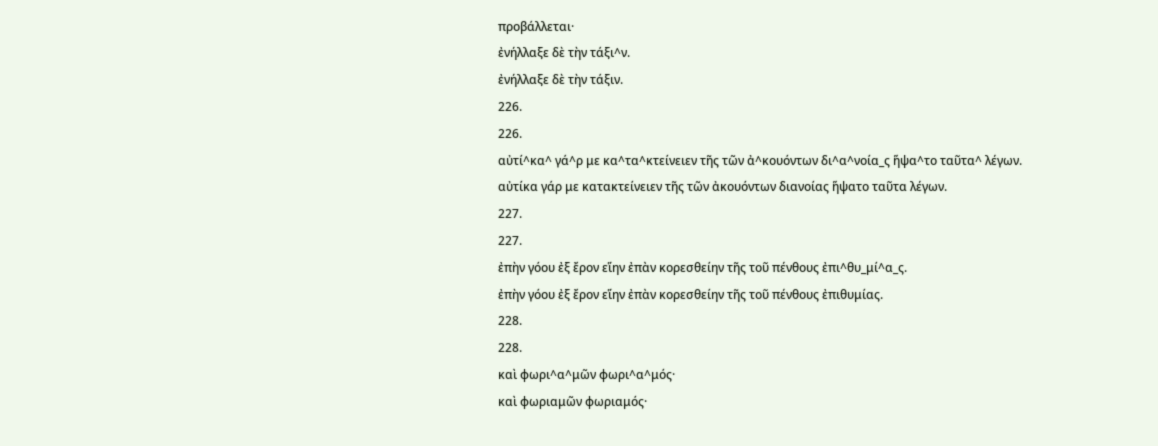προβάλλεται·
ἐνήλλαξε δὲ τὴν τάξι^ν.
ἐνήλλαξε δὲ τὴν τάξιν.
226.
226.
αὐτί^κα^ γά^ρ με κα^τα^κτείνειεν τῆς τῶν ἀ^κουόντων δι^α^νοία_ς ἥψα^το ταῦτα^ λέγων.
αὐτίκα γάρ με κατακτείνειεν τῆς τῶν ἀκουόντων διανοίας ἥψατο ταῦτα λέγων.
227.
227.
ἐπὴν γόου ἐξ ἔρον εἵην ἐπὰν κορεσθείην τῆς τοῦ πένθους ἐπι^θυ_μί^α_ς.
ἐπὴν γόου ἐξ ἔρον εἵην ἐπὰν κορεσθείην τῆς τοῦ πένθους ἐπιθυμίας.
228.
228.
καὶ φωρι^α^μῶν φωρι^α^μός·
καὶ φωριαμῶν φωριαμός·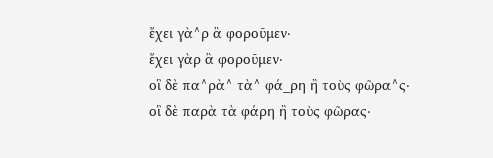ἔχει γὰ^ρ ἂ φοροῦμεν·
ἔχει γὰρ ἂ φοροῦμεν·
οἳ δὲ πα^ρὰ^ τὰ^ φά_ρη ἢ τοὺς φῶρα^ς·
οἳ δὲ παρὰ τὰ φάρη ἢ τοὺς φῶρας·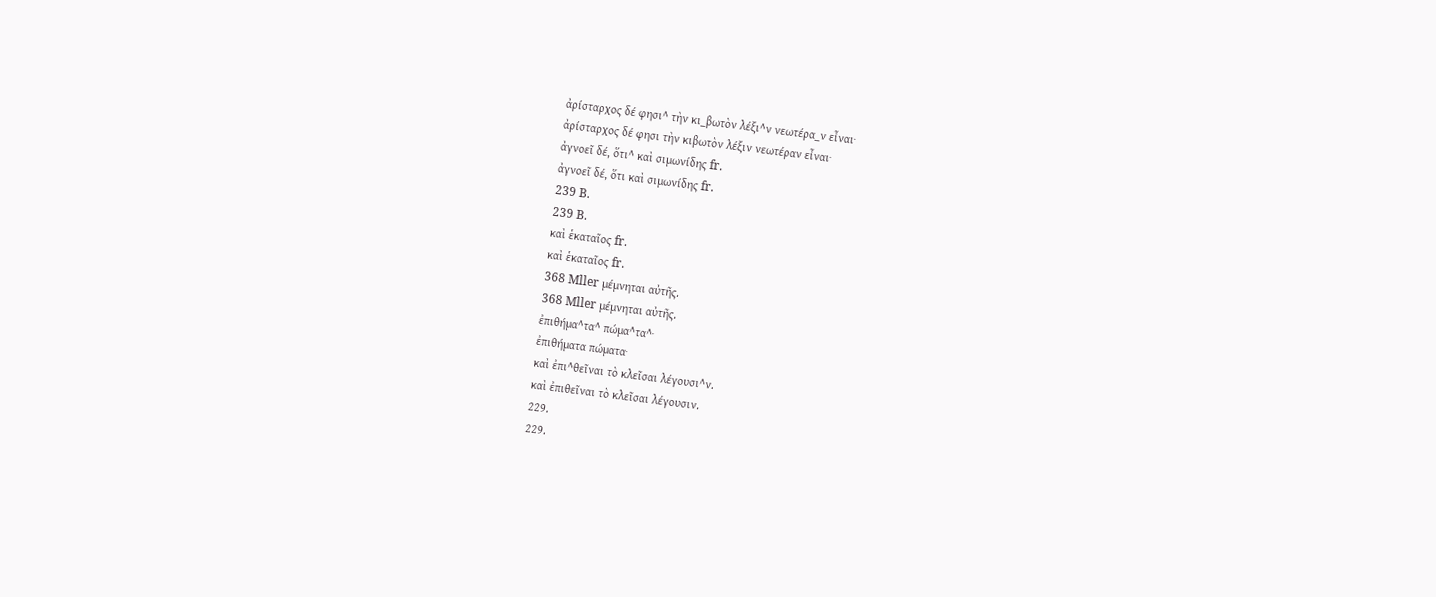ἀρίσταρχος δέ φησι^ τὴν κι_βωτὸν λέξι^ν νεωτέρα_ν εἶναι·
ἀρίσταρχος δέ φησι τὴν κιβωτὸν λέξιν νεωτέραν εἶναι·
ἀγνοεῖ δέ, ὅτι^ καὶ σιμωνίδης fr.
ἀγνοεῖ δέ, ὅτι καὶ σιμωνίδης fr.
239 B.
239 B.
καὶ ἑκαταῖος fr.
καὶ ἑκαταῖος fr.
368 Mller μέμνηται αὐτῆς.
368 Mller μέμνηται αὐτῆς.
ἐπιθήμα^τα^ πώμα^τα^·
ἐπιθήματα πώματα·
καὶ ἐπι^θεῖναι τὸ κλεῖσαι λέγουσι^ν.
καὶ ἐπιθεῖναι τὸ κλεῖσαι λέγουσιν.
229.
229.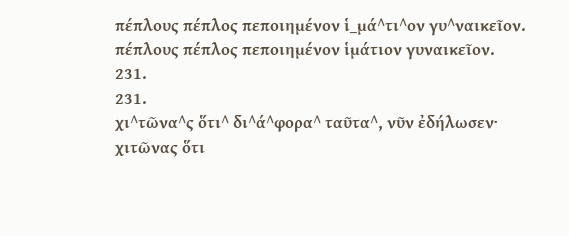πέπλους πέπλος πεποιημένον ἱ_μά^τι^ον γυ^ναικεῖον.
πέπλους πέπλος πεποιημένον ἱμάτιον γυναικεῖον.
231.
231.
χι^τῶνα^ς ὅτι^ δι^ά^φορα^ ταῦτα^, νῦν ἐδήλωσεν·
χιτῶνας ὅτι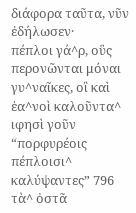διάφορα ταῦτα, νῦν ἐδήλωσεν·
πέπλοι γά^ρ, οὓς περονῶνται μόναι γυ^ναῖκες, οἳ καὶ ἑα^νοὶ καλοῦντα^ ιφησὶ γοῦν “πορφυρέοις πέπλοισι^ καλύψαντες” 796 τὰ^ ὀστᾶ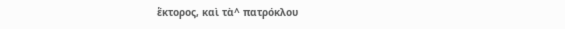ἕκτορος, καὶ τὰ^ πατρόκλου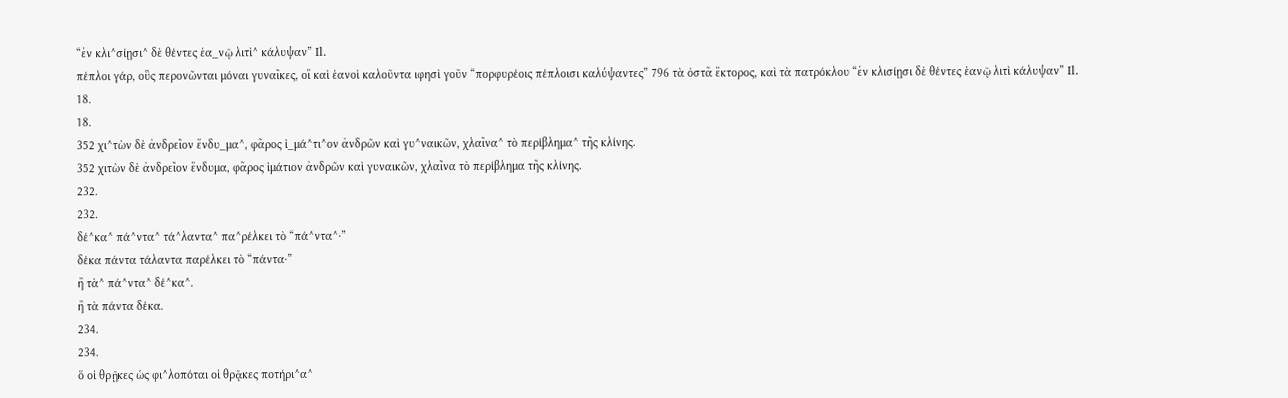“ἐν κλι^σίῃσι^ δὲ θέντες ἑα_νῷ λιτὶ^ κάλυψαν” Il.
πέπλοι γάρ, οὓς περονῶνται μόναι γυναῖκες, οἳ καὶ ἑανοὶ καλοῦντα ιφησὶ γοῦν “πορφυρέοις πέπλοισι καλύψαντες” 796 τὰ ὀστᾶ ἕκτορος, καὶ τὰ πατρόκλου “ἐν κλισίῃσι δὲ θέντες ἑανῷ λιτὶ κάλυψαν” Il.
18.
18.
352 χι^τὼν δὲ ἀνδρεῖον ἔνδυ_μα^, φᾶρος ἱ_μά^τι^ον ἀνδρῶν καὶ γυ^ναικῶν, χλαῖνα^ τὸ περίβλημα^ τῆς κλίνης.
352 χιτὼν δὲ ἀνδρεῖον ἔνδυμα, φᾶρος ἱμάτιον ἀνδρῶν καὶ γυναικῶν, χλαῖνα τὸ περίβλημα τῆς κλίνης.
232.
232.
δέ^κα^ πά^ντα^ τά^λαντα^ πα^ρέλκει τὸ “πά^ντα^·”
δέκα πάντα τάλαντα παρέλκει τὸ “πάντα·”
ἢ τὰ^ πά^ντα^ δέ^κα^.
ἢ τὰ πάντα δέκα.
234.
234.
ὅ οἱ θρῇκες ὡς φι^λοπόται οἱ θρᾷκες ποτήρι^α^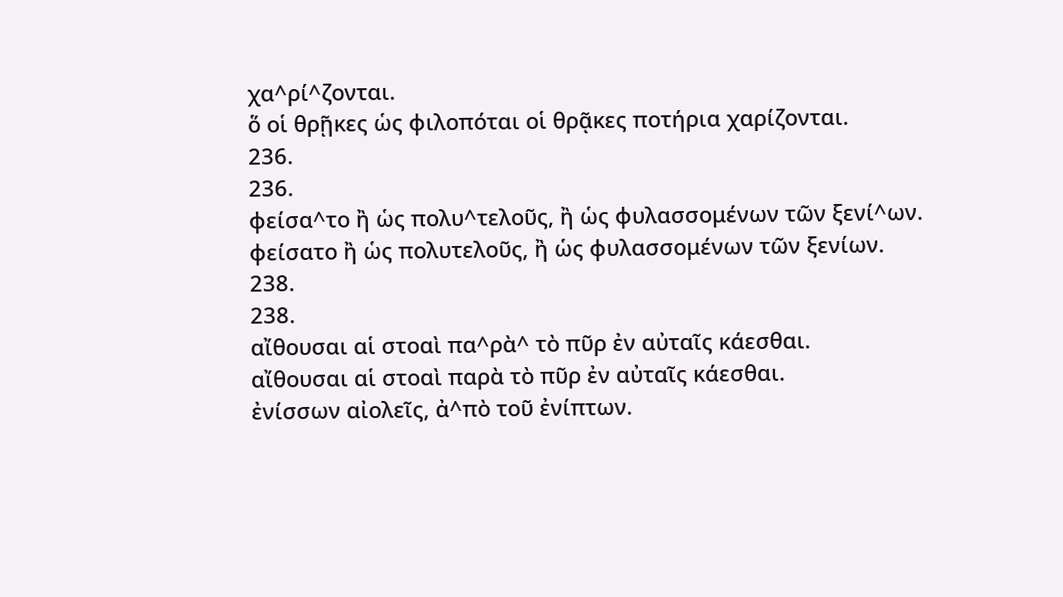χα^ρί^ζονται.
ὅ οἱ θρῇκες ὡς φιλοπόται οἱ θρᾷκες ποτήρια χαρίζονται.
236.
236.
φείσα^το ἢ ὡς πολυ^τελοῦς, ἢ ὡς φυλασσομένων τῶν ξενί^ων.
φείσατο ἢ ὡς πολυτελοῦς, ἢ ὡς φυλασσομένων τῶν ξενίων.
238.
238.
αἴθουσαι αἱ στοαὶ πα^ρὰ^ τὸ πῦρ ἐν αὐταῖς κάεσθαι.
αἴθουσαι αἱ στοαὶ παρὰ τὸ πῦρ ἐν αὐταῖς κάεσθαι.
ἐνίσσων αἰολεῖς, ἀ^πὸ τοῦ ἐνίπτων.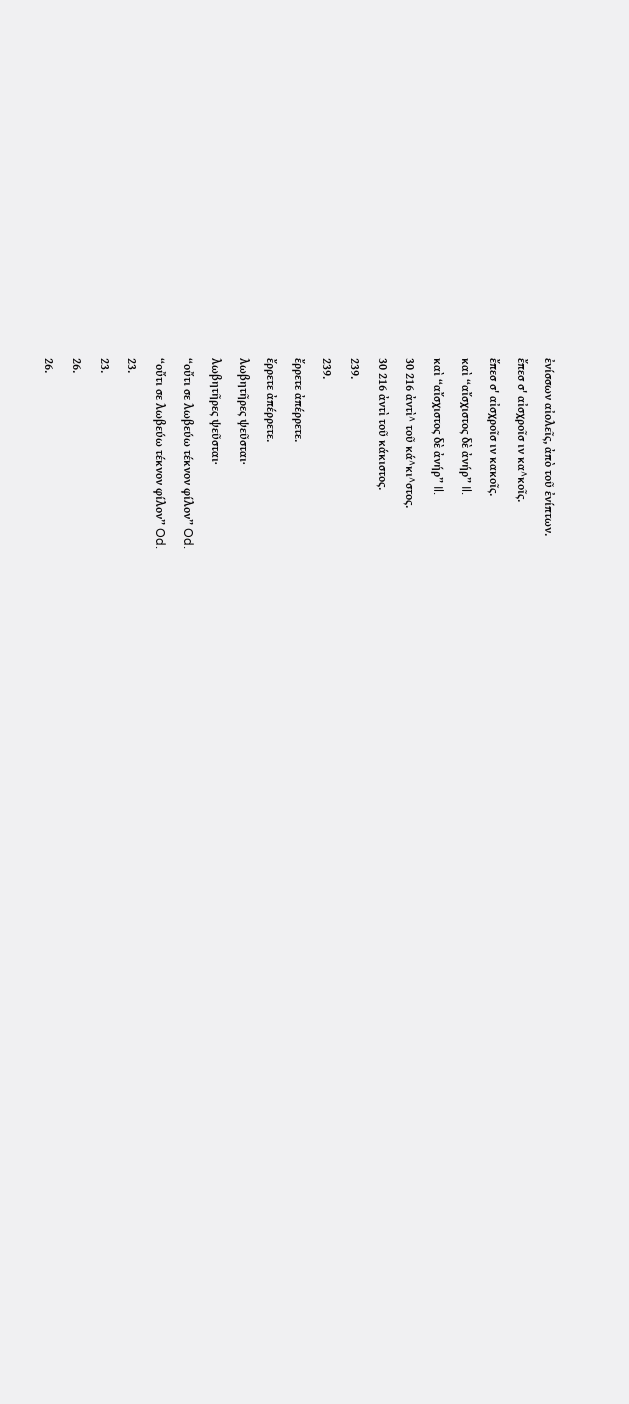ἐνίσσων αἰολεῖς, ἀπὸ τοῦ ἐνίπτων.
ἔπεσ σ' αἰσχροῖσ ιν κα^κοῖς.
ἔπεσ σ' αἰσχροῖσ ιν κακοῖς.
καὶ “αἴσχιστος δὲ ἀνήρ” Il.
καὶ “αἴσχιστος δὲ ἀνήρ” Il.
30 216 ἀντὶ^ τοῦ κά^κι^στος.
30 216 ἀντὶ τοῦ κάκιστος.
239.
239.
ἔρρετε ἀπέρρετε.
ἔρρετε ἀπέρρετε.
λωβητῆρες ψεῦσται·
λωβητῆρες ψεῦσται·
“οὔτι σε λωβεύω τέκνον φίλον” Od.
“οὔτι σε λωβεύω τέκνον φίλον” Od.
23.
23.
26.
26.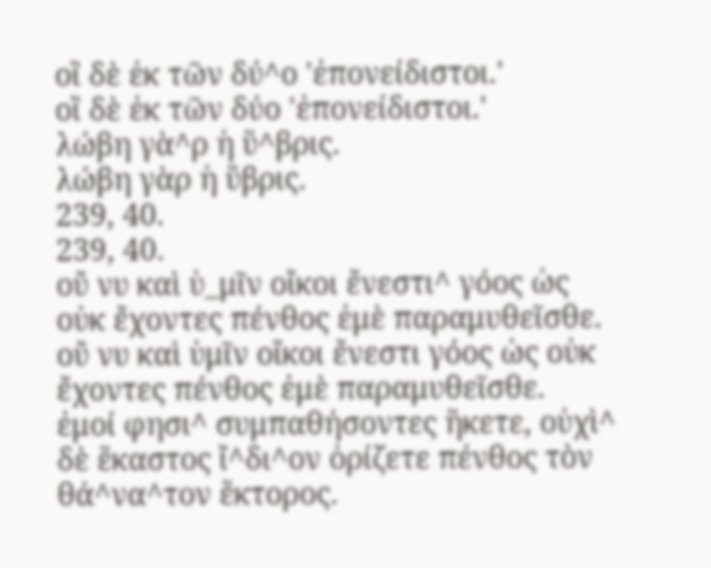οἳ δὲ ἐκ τῶν δύ^ο 'ἐπονείδιστοι.'
οἳ δὲ ἐκ τῶν δύο 'ἐπονείδιστοι.'
λώβη γὰ^ρ ἡ ὕ^βρις.
λώβη γὰρ ἡ ὕβρις.
239, 40.
239, 40.
οὔ νυ καὶ ὑ_μῖν οἴκοι ἔνεστι^ γόος ὡς οὐκ ἔχοντες πένθος ἐμὲ παραμυθεῖσθε.
οὔ νυ καὶ ὑμῖν οἴκοι ἔνεστι γόος ὡς οὐκ ἔχοντες πένθος ἐμὲ παραμυθεῖσθε.
ἐμοί φησι^ συμπαθήσοντες ἥκετε, οὐχὶ^ δὲ ἕκαστος ἴ^δι^ον ὁρίζετε πένθος τὸν θά^να^τον ἕκτορος.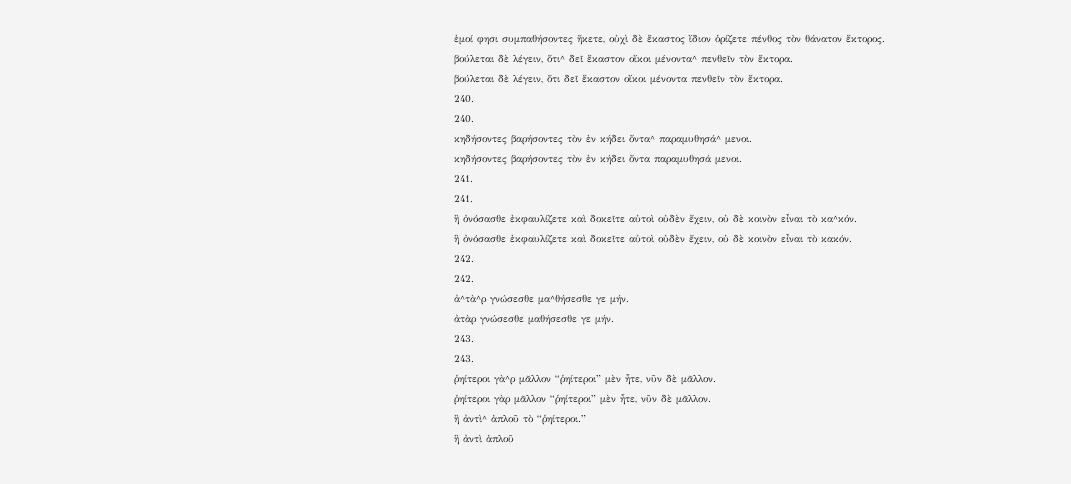ἐμοί φησι συμπαθήσοντες ἥκετε, οὐχὶ δὲ ἕκαστος ἴδιον ὁρίζετε πένθος τὸν θάνατον ἕκτορος.
βούλεται δὲ λέγειν, ὅτι^ δεῖ ἕκαστον οἴκοι μένοντα^ πενθεῖν τὸν ἕκτορα.
βούλεται δὲ λέγειν, ὅτι δεῖ ἕκαστον οἴκοι μένοντα πενθεῖν τὸν ἕκτορα.
240.
240.
κηδήσοντες βαρήσοντες τὸν ἐν κήδει ὄντα^ παραμυθησά^ μενοι.
κηδήσοντες βαρήσοντες τὸν ἐν κήδει ὄντα παραμυθησά μενοι.
241.
241.
ἢ ὀνόσασθε ἐκφαυλίζετε καὶ δοκεῖτε αὐτοὶ οὐδὲν ἔχειν, οὐ δὲ κοινὸν εἶναι τὸ κα^κόν.
ἢ ὀνόσασθε ἐκφαυλίζετε καὶ δοκεῖτε αὐτοὶ οὐδὲν ἔχειν, οὐ δὲ κοινὸν εἶναι τὸ κακόν.
242.
242.
ἀ^τὰ^ρ γνώσεσθε μα^θήσεσθε γε μήν.
ἀτὰρ γνώσεσθε μαθήσεσθε γε μήν.
243.
243.
ῥηίτεροι γὰ^ρ μᾶλλον “ῥηίτεροι” μὲν ἦτε, νῦν δὲ μᾶλλον.
ῥηίτεροι γὰρ μᾶλλον “ῥηίτεροι” μὲν ἦτε, νῦν δὲ μᾶλλον.
ἢ ἀντὶ^ ἁπλοῦ τὸ “ῥηίτεροι.”
ἢ ἀντὶ ἁπλοῦ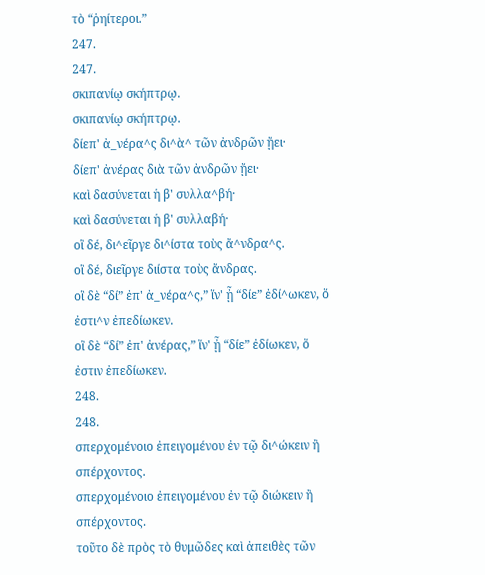τὸ “ῥηίτεροι.”
247.
247.
σκιπανίῳ σκήπτρῳ.
σκιπανίῳ σκήπτρῳ.
δίεπ' ἀ_νέρα^ς δι^ὰ^ τῶν ἀνδρῶν ᾔει·
δίεπ' ἀνέρας διὰ τῶν ἀνδρῶν ᾔει·
καὶ δασύνεται ἡ β' συλλα^βή·
καὶ δασύνεται ἡ β' συλλαβή·
οἳ δέ, δι^εῖργε δι^ίστα τοὺς ἄ^νδρα^ς.
οἳ δέ, διεῖργε διίστα τοὺς ἄνδρας.
οἳ δὲ “δί” ἐπ' ἀ_νέρα^ς,” ἵν' ᾖ “δίε” ἐδί^ωκεν, ὅ ἐστι^ν ἐπεδίωκεν.
οἳ δὲ “δί” ἐπ' ἀνέρας,” ἵν' ᾖ “δίε” ἐδίωκεν, ὅ ἐστιν ἐπεδίωκεν.
248.
248.
σπερχομένοιο ἐπειγομένου ἐν τῷ δι^ώκειν ἢ σπέρχοντος.
σπερχομένοιο ἐπειγομένου ἐν τῷ διώκειν ἢ σπέρχοντος.
τοῦτο δὲ πρὸς τὸ θυμῶδες καὶ ἀπειθὲς τῶν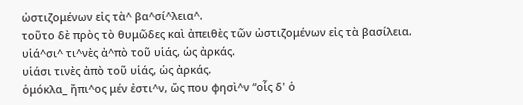ὠστιζομένων εἰς τὰ^ βα^σί^λεια^.
τοῦτο δὲ πρὸς τὸ θυμῶδες καὶ ἀπειθὲς τῶν ὠστιζομένων εἰς τὰ βασίλεια.
υἱά^σι^ τι^νὲς ἀ^πὸ τοῦ υἱάς, ὡς ἀρκάς.
υἱάσι τινὲς ἀπὸ τοῦ υἱάς, ὡς ἀρκάς.
ὁμόκλα_ ἤπι^ος μέν ἐστι^ν, ὥς που φησὶ^ν “οἷς δ' ὁ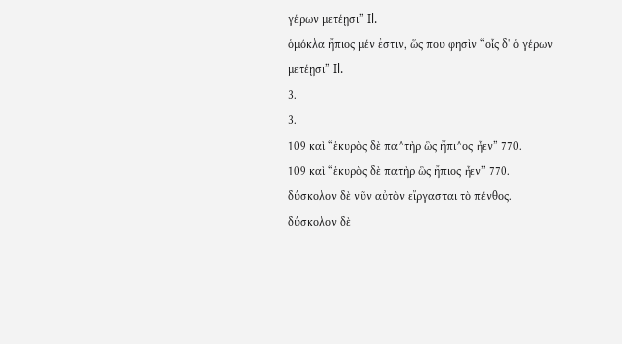γέρων μετέῃσι” Il.
ὁμόκλα ἤπιος μέν ἐστιν, ὥς που φησὶν “οἷς δ' ὁ γέρων μετέῃσι” Il.
3.
3.
109 καὶ “ἑκυρὸς δὲ πα^τὴρ ὣς ἤπι^ος ἦεν” 770.
109 καὶ “ἑκυρὸς δὲ πατὴρ ὣς ἤπιος ἦεν” 770.
δύσκολον δὲ νῦν αὐτὸν εἴργασται τὸ πένθος.
δύσκολον δὲ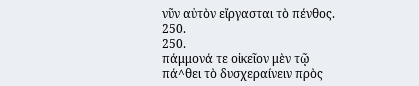νῦν αὐτὸν εἴργασται τὸ πένθος.
250.
250.
πάμμονά τε οἰκεῖον μὲν τῷ πά^θει τὸ δυσχεραίνειν πρὸς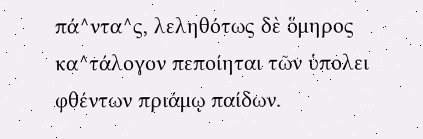πά^ντα^ς, λεληθότως δὲ ὅμηρος κα^τάλογον πεποίηται τῶν ὑπολει φθέντων πριάμῳ παίδων.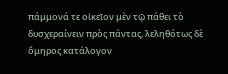πάμμονά τε οἰκεῖον μὲν τῷ πάθει τὸ δυσχεραίνειν πρὸς πάντας, λεληθότως δὲ ὅμηρος κατάλογον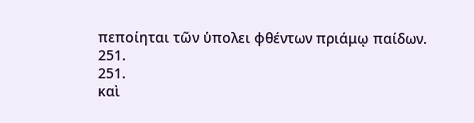πεποίηται τῶν ὑπολει φθέντων πριάμῳ παίδων.
251.
251.
καὶ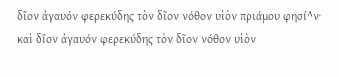δῖον ἀγαυόν φερεκύδης τὸν δῖον νόθον υἱὸν πριάμου φησί^ν·
καὶ δῖον ἀγαυόν φερεκύδης τὸν δῖον νόθον υἱὸν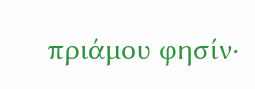πριάμου φησίν·